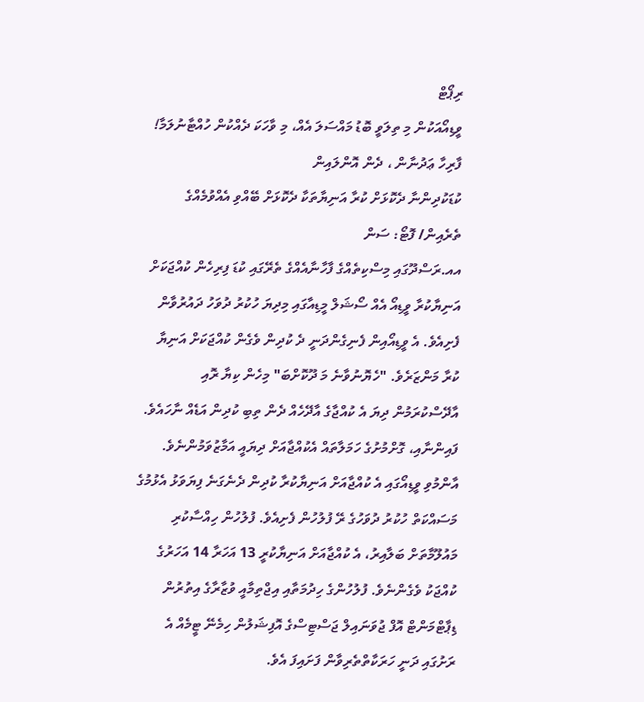ރިޕޯޓް
ވީޑިއޯއަކުން މި ތިލަވީ ބޮޑު މައްސަލަ އެއް، މި ވާހަކަ ދެއްކުން ހުއްޓާނުލަމާ!
ފާރިހާ ޢަދުނާން ، ދެން އޮންލައިން
ކުޑަކުދިންނާ ދެކޮޅަށް ކުރާ އަނިޔާތަކާ ދެކޮޅަށް ބޭއްވި އެއްވުމެއްގެ ތެރެއިން/ ފޮޓޯ: ސަން
އއ.ރަސްދޫގައި މިސްކިތެއްގެ ފާހާނާއެއްގެ ތެރޭގައި ކުޑަ ފިރިހެން ކުއްޖަކަށް އަނިޔާކުރާ ވީޑިއޯ އެއް ސޯޝަލް މީޑިއާގައި މިދިޔަ ހުކުރު ދުވަހު ދައުރުވާން ފެށިއެވެ. އެ ވީޑިއޯއިން ފެނިގެންދަނީ ދެ ކުދިން ވެގެން ކުއްޖަކަށް އަނިޔާ ކުރާ މަންޒަރެވެ. "ހެޔޮނުވާނެ މަ ދޫކޮށްބަ" މިހެން ކިޔާ ރޮއި އާދޭސްކުރަމުން ދިޔަ އެ ކުއްޖާގެ އާދޭހެއް ދެން ތިބި ކުދިން އަޑެއް ނާހައެވެ. ފައިންނާއި، ގޮށްމުށުގެ ހަމަލާތައް އެކުއްޖާއަށް ދިޔައީ އަމާޒުވަމުންނެވެ.
އާންމުވި ވީޑިއޯގައި އެ ކުއްޖާއަށް އަނިޔާކުރާ ކުދިން ދެނެގަނެ ފިޔަވަޅު އެޅުމުގެ މަސައްކަތް ހުކުރު ދުވަހުގެ ރޭ ފުލުހުން ފެށިއެވެ. ފުލުހުން ހިއްސާކުރި މައުލޫމާތަށް ބަލާއިރު، އެ ކުއްޖާއަށް އަނިޔާކުރީ 13 އަހަރާ 14 އަހަރުގެ ކުއްޖަކު ވެގެންނެވެ. ފުލުހުންގެ ހިދުމަތާއި އިޖްތިމާއީ ވުޒާރާގެ އިތުރުން ޑިޕާޓްމަންޓް އޮފް ޖުވަނައިލް ޖަސްޓިސްގެ އޮފިޝަލުން ހިމެނޭ ޓީމެއް އެ ރަށުގައި ދަނީ ހަރަކާތްތެރިވާން ފަށައިފަ އެވެ.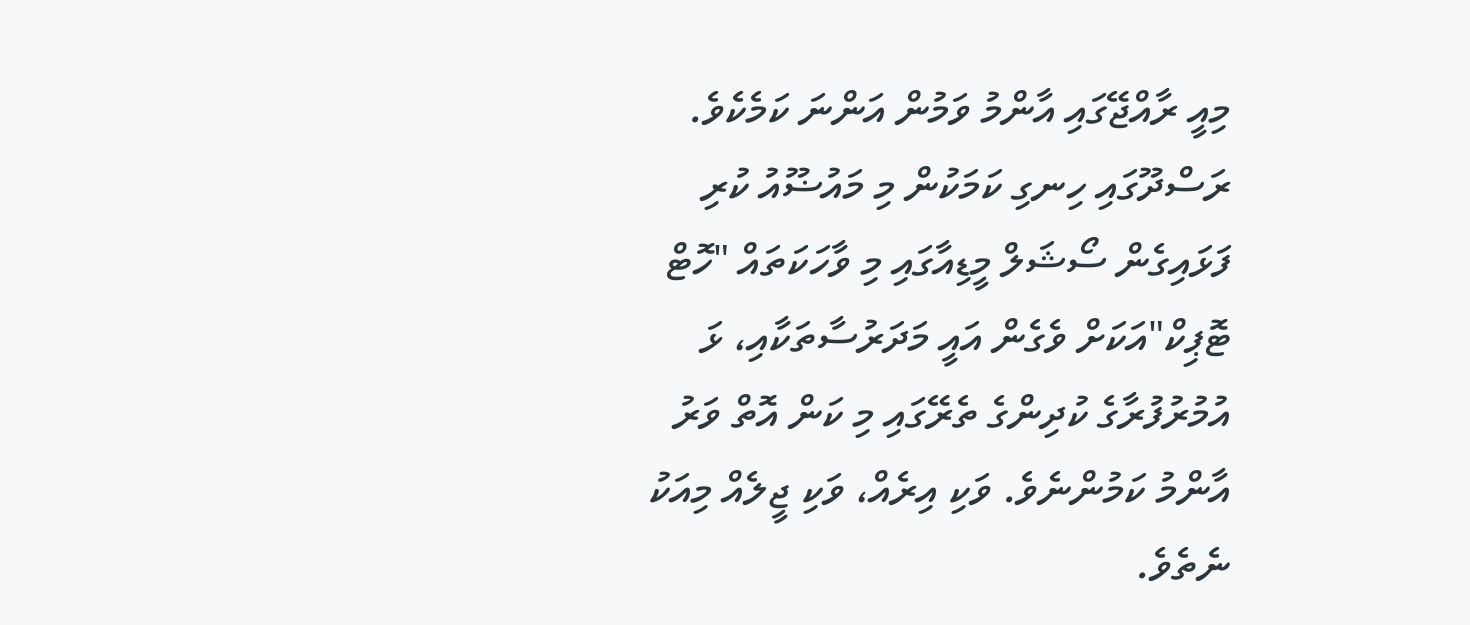މިއީ ރާއްޖޭގައި އާންމު ވަމުން އަންނަ ކަމެކެވެ. ރަސްދޫގައި ހިނގި ކަމަކުން މި މައުޟޫއު ކުރި ފަޅައިގެން ސޯޝަލް މީޑިއާގައި މި ވާހަކަތައް "ހޮޓް ޓޮޕިކް"އަކަށް ވެގެން އައީ މަދަރުސާތަކާއި، ޅަ އުމުރުފުރާގެ ކުދިންގެ ތެރޭގައި މި ކަން އޮތް ވަރު އާންމު ކަމުންނެވެ. ވަކި އިރެއް، ވަކި ޖީލެއް މިއަކު ނެތެވެ.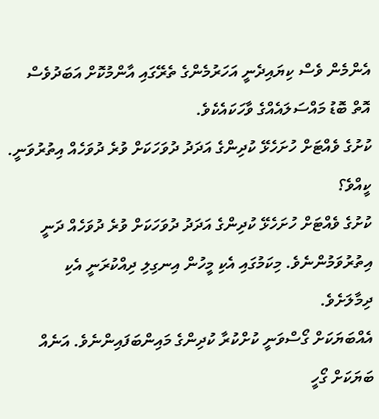އެންމެން ވެސް ކިޔައިދެނީ އަހަރުމެންގެ ތެރޭގައި އާންމުކޮށް އަބަދުވެސް އޮތް ބޮޑު މައްސަލައެއްގެ ވާހަކައެކެވެ.
ކުށުގެ ވެއްޓަށް ހުށަހެޅޭ ކުދިންގެ އަދަދު ދުވަހަކަށް ވުރެ ދުވަހެއް އިތުރުވަނީ. ކީއްވެ؟
ކުށުގެ ވެއްޓަށް ހުށަހެޅޭ ކުދިންގެ އަދަދު ދުވަހަކަށް ވުރެ ދުވަހެއް ދަނީ އިތުރުވަމުންނެވެ. މިކަމުގައި އެކި މީހުން އިނގިލި ދިއްކުރަނީ އެކި ދިމާލަށެވެ.
އެއްބަޔަކަށް ގޯސްވަނީ ކުށްކުރާ ކުދިންގެ މައިންބަފައިންނެވެ. އަނެއް ބަޔަކަށް ގޯހީ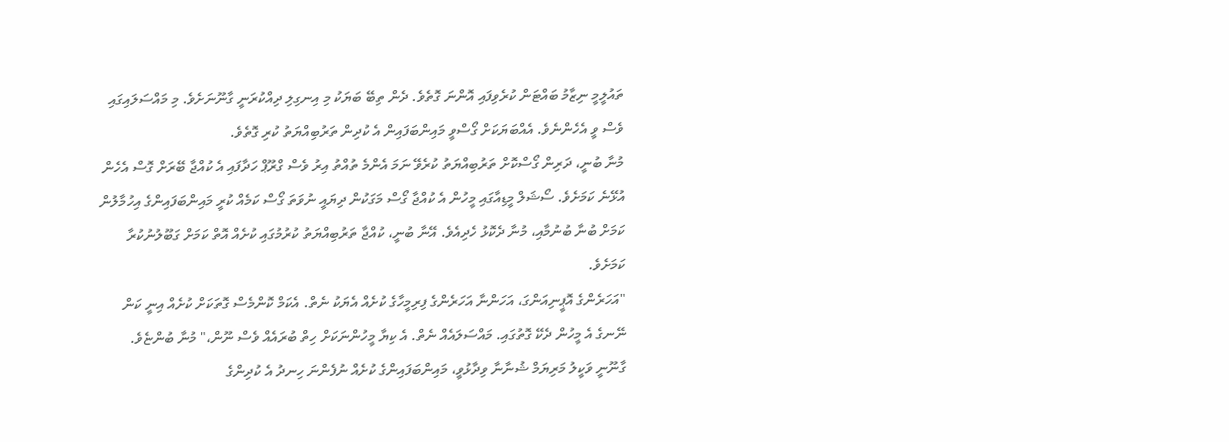ތައުލީމީ ނިޒާމު ބައްޓަން ކުރެވިފައި އޮންނަ ގޮތެވެ. ދެން ތިބޭ ބަޔަކު މި އިނގިލި ދިއްކުރަނީ ގާނޫނަށެވެ. މި މައްސަލައިގައި ވެސް ވީ އެހެންނެވެ. އެއްބަޔަކަށް ގޯސްވީ މައިންބަފައިން އެ ކުދިން ތަރުބިއްޔަތު ކުރި ގޮތެވެ.
މުނާ ބުނީ، ދަރިން ގޯސްކޮށް ތަރުބިއްޔަތު ކުރެވޭ ނަމަ އެންމެ ތުއްތު އިރު ވެސް ގްރޫޕް ހަދާފައި އެ ކުއްޖާ ބޭރަށް ގޮސް އެހެން އުޅޭނެ ކަމަށެވެ. ސޯޝަލް މީޑިއާގައި މީހުން އެ ކުއްޖާ ގޯސް މަގަކުން ދިޔައީ ނުވަތަ ގޯސް ކަމެއް ކުރީ މައިންބަފައިންގެ އިހުމާލުން ކަމަށް ބުނާ ބުނުމާއި، މުނާ ދެކޮޅު ހެދިއެވެ. އޭނާ ބުނީ، ކުއްޖާ ތަރުބިއްޔަތު ކުރުމުގައި ކުށެއް އޮތް ކަމަށް ގަބޫލުނުކުރާ ކަމަށެވެ.
"އަހަރެންގެ އޮޕީނިއަންގަ، އަހަންނާ އަހަރެންގެ ފިރިމީހާގެ ކުށެއް އެޔަކު ނެތް. އެކަމް ކޮންމެސް ގޮތަކަށް ކުށެއް އިނީ ކަން ނޭނގެ އެ މީހުން ދެކޭ ގޮތުގައި. މައްސަލައެއް ނެތް. އެ ކިޔާ މީހުންނަކަށް ހިތް ބުރައެއް ވެސް ނޫން،" މުނާ ބުންޏެވެ.
ގާނޫނީ ވަކީލު މަރިޔަމް ޝުނާނާ ވިދާޅުވީ، މައިންބަފައިންގެ ކުށެއް ނުފެންނަ ހިނދު އެ ކުދިންގެ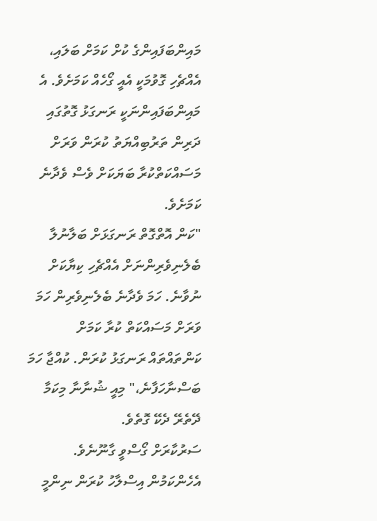މައިންބަފައިންގެ ކުށް ކަމަށް ބަލައި، އެއްޗެހި ގޮވުމަކީ އެއީ ގޯހެއް ކަމަށެވެ. އެ މައިންބަފައިންނަކީ ރަނގަޅު ގޮތުގައި ދަރިން ތަރުބިއްޔަތު ކުރަން ވަރަށް މަސައްކަތްކުރާ ބަޔަކަށް ވެސް ވެދާނެ ކަމަށެވެ.
"ކަން އޮތްގޮތް ރަނގަޅަށް ބަލާނުލާ ބެލެނިވެރިންނަށް އެއްޗެހި ކިޔާކަށް ނުވާނެ. ހަމަ ވެދާނެ ބެލެނިވެރިން ހަމަ ވަރަށް މަސައްކަތް ކުރާ ކަމަށް ކަންތައްތައް ރަނގަޅު ކުރަން. ކުއްޖާ ހަމަ ބަސްނާހަފާނެ،" މިއީ ޝުނާނާ މިކަމާ ދޭތެރޭ ދެކޭ ގޮތެވެ.
ސަރުކާރަށް ގޯސްވީ ގާނޫނެވެ. އެހެންކަމުން އިސްލާހު ކުރަން ނިންމީ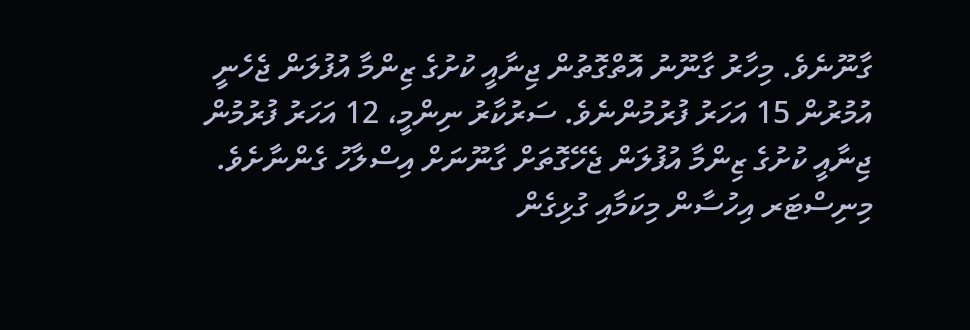ގާނޫނެވެ. މިހާރު ގާނޫނު އޮތްގޮތުން ޖިނާއީ ކުށުގެ ޒިންމާ އުފުލަން ޖެހެނީ އުމުރުން 15 އަހަރު ފުރުމުންނެވެ. ސަރުކާރު ނިންމީ، 12 އަހަރު ފުރުމުން ޖިނާއީ ކުށުގެ ޒިންމާ އުފުލަން ޖެހޭގޮތަށް ގާނޫނަށް އިސްލާހު ގެންނާށެވެ.
މިނިސްޓަރ އިހުސާން މިކަމާއި ގުޅިގެން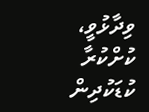ވިދާޅުވީ، ކުށްކުރާ ކުޑަކުދިން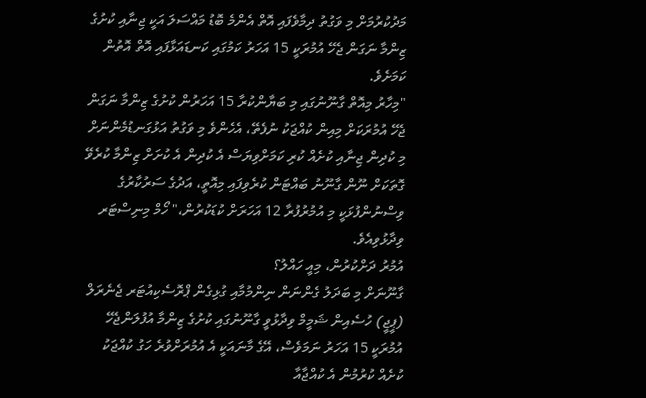މަދުކުރުމަށް މި ވަގުތު ދިމާވެފައި އޮތް އެންމެ ބޮޑު މައްސަލަ އަކީ ޖިނާއި ކުށުގެ ޒިންމާ ނަގަން ޖެހޭ އުމުރަކީ 15 އަހަރު ކަމުގައި ކަނޑައަޅާފައި އޮތް އޮތުން ކަމަށެވެ.
"މިހާރު މިއޮތް ގާނޫނުގައި މި ބަޔާންކުރާ 15 އަހަރުން ކުށުގެ ޒިންމާ ނަގަން ޖެހޭ އުމުރަކަށް މިއިން ކުއްޖަކު ނުފެތޭ، އެހެންވެ މި ވަގުތު އަޅުގަނޑުމެންނަށް މި ކުދިން ޖިނާއި ކުށެއް ކުރި ކަމަށްވިޔަސް އެ ކުދިން އެ ކުށަށް ޒިންމާ ކުރެވޭ ގޮތަކަށް ނޫން ގާނޫނު ބައްޓަން ކުރެވިފައި މިއޮތީ، އަދުގެ ސަރުކާރުގެ ވިސްނުންފުޅަކީ މި އުމުރުފުރާ 12 އަހަރަށް ކުޑަކުރުން،" ހޯމް މިނިސްޓަރ ވިދާޅުވިއެވެ.
އުމުރު ދަށްކުރުން، މިއީ ހައްލު؟
ގާނޫނަށް މި ބަދަލު ގެންނަން ނިންމުމާއި ގުޅިގެން ޕްރޮސެކިއުޓަރ ޖެނެރަލް (ޕީޖީ) ހުސެއިން ޝަމީމް ވިދާޅުވީ ގާނޫނުގައި ކުށުގެ ޒިންމާ އުފުލަންޖެހޭ އުމުރަކީ 15 އަހަރު ނަމަވެސް، އޭގެ މާނައަކީ އެ އުމުރަށްވުރެ ހަގު ކުއްޖަކު ކުށެއް ކުރުމުން އެ ކުއްޖާއާ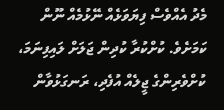މެދު އެއްވެސް ފިޔަވަޅެއް ނޭޅުމެއް ނޫން ކަމަށެވެ. ކުށްކުރާ ކުދިން ޖަލަށް ލައިފިނަމަ، ކުށްވެރިންގެ ޖީލެއް އުފެދި، ރަނގަޅުވާން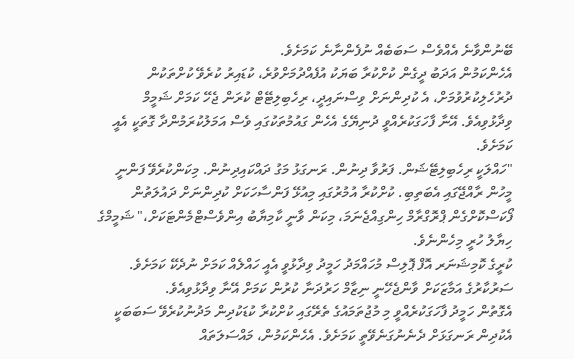ބޭނުންވާނެ އެއްވެސް ސަބަބެއް ނުފެންނާނެ ކަމަށެވެ.
އެހެންކަމުން އަދަބު ދީގެން ކުށްކުރާ ބަޔަކު އުފެއްދުމަށްވުރެ، ކުޑައިރު ކުރެވޭ ކުށްތަކުން ދުރުހެލިކުރުވުމަށް، އެ ކުދިންނަށް ވިސްނައިދީ، ރިހެބިލިޓޭޓް ކުރަން ޖެހޭ ކަމަށް ޝަމީމް ވިދާޅުވިއެވެ. އޭނާ ފާހަގަކުރެއްވީ ދުނިޔޭގެ އެހެން ގައުމުތަކުގައި ވެސް އަމަލުކުރަމުންދާ ގޮތަކީ އެއީ ކަމަށެވެ.
"ހައްލަކީ ރިހެބިލިޓޭޝަން. ފަރުވާ ދިނުން. ރަނގަޅު މަގު ދައްކައިދިނުން. މިކަންކުރެވޭ ފަންނީ މީހުން ރާއްޖޭގައި އެބަތިބި. ކުށްކުރާ އުމުރުގައި މިއުޅޭ ފަންސާހަކަށް ކުދިންނަށް ދައުލަތުން ފޯކަސްކޮށްގެން ޕްރޮގްރާމް ހިންގިއްޖެނަމަ، މިކަން ވާނީ ކާމިޔާބު އިންވެސްޓްމެންޓަކަށް،" ޝަމީމްގެ ހިޔާލު ހުރީ މިހެންނެވެ.
ކުރީގެ ކޮމިޝަނަރ އޮފް ޕޮލިސް މުހައްމަދު ހަމީދު ވިދާޅުވީ އެއީ ހައްލެއް ކަމަށް ނުދެކޭ ކަމަށެވެ. ސަރުކާރުގެ އަމާޒަކަށް ވާންޖެހޭނީ ނިޒާމް ހަރުދަނާ ކުރުން ކަމަށް އޭނާ ވިދާޅުވިއެވެ.
އެގޮތުން ހަމީދު ފާހަގަކުރެއްވީ މި މުޖުތަމައުގެ ތެރޭގައި ކުށްކުރާ ކުޑަކުދިން މަދުނުކުރެވޭ ސަބަބަކީ އެކުދިން ރަނގަޅަށް ދެނެނުގަނެވޭތީ ކަމަށެވެ. އެހެންކަމުން، މައްސަލަތައް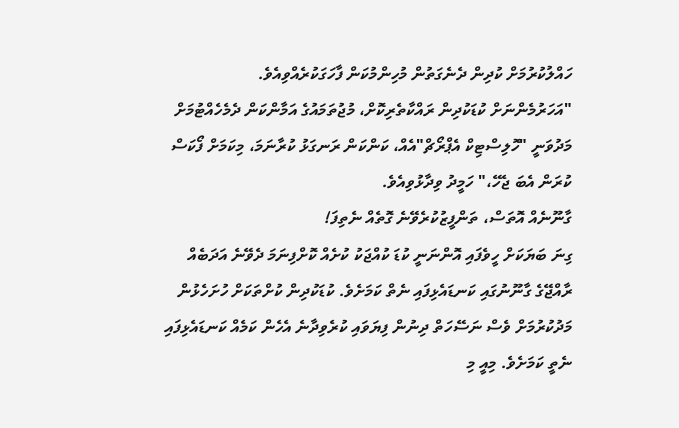ހައްލުކުރުމަށް ކުދިން ދެނެގަތުން މުހިންމުކަން ފާހަގަކުރެއްވިއެވެ.
"އަހަރުމެންނަށް ކުޑަކުދިން ރައްކާތެރިކޮށް، މުޖުތަމައުގެ އަމާންކަން ދެމެހެއްޓުމަށް މަދުވަނީ "ހޮލިސްޓިކް އެޕްރޯޗް"އެއް، ކަންކަން ރަނގަޅު ކުރާނަމަ، މިކަމަށް ފޯކަސް ކުރަން އެބަ ޖެހޭ،" ހަމީދު ވިދާޅުވިއެވެ.
ގާނޫނެއް އޮތަސް، ތަންފީޒުކުރެވޭނެ ގޮތެއް ނެތިފަ!
ގިނަ ބަޔަކަށް ހީވެފައި އޮންނަނީ ކުޑަ ކުއްޖަކު ކުށެއް ކޮށްފިނަމަ ދެވޭނެ އަދަބެއް ރާއްޖޭގެ ގާނޫނުގައި ކަނޑައެޅިފައި ނެތް ކަމަށެވެ. ކުޑަކުދިން ކުށްތަކަށް ހުށަހެޅުން މަދުކުރުމަށް ވެސް ނަސޭހަތް ދިނުން ފިޔަވައި ކުރެވިދާނެ އެހެން ކަމެއް ކަނޑައެޅިފައި ނެތީ ކަމަށެވެ. މިއީ މި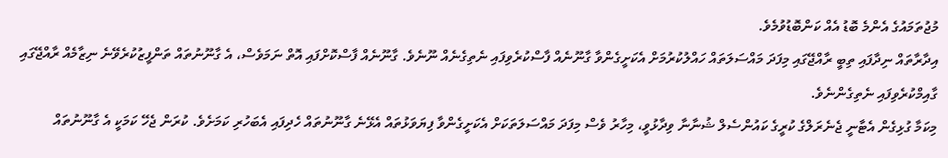މުޖުތަމައުގެ އެންމެ ބޮޑު އެއް ކަންބޮޑުވުމެވެ.
އިދާރާތައް ނިދާފައި ތިބީ ރާއްޖޭގައި މިފަދަ މައްސަލަތައް ހައްލުކުރުމަށް އެކަށީގެންވާ ގާނޫނެއް ފާސްކުރެވިފައި ނެތިގެނެއް ނޫނެވެ. ގާނޫނެއް ފާސްކޮށްފައި އޮތް ނަމަވެސް، އެ ގާނޫނުތައް ތަންފީޒުކުރެވޭނެ ނިޒާމެއް ރާއްޖޭގައި ގާއިމްކުރެވިފައި ނެތިގެންނެވެ.
މިކަމާ ގުޅިގެން އެޓާނީ ޖެނެރަލްގެ ކުރީގެ ކައުންސެލް ޝުނާނާ ވިދާޅުވީ، މިހާރު ވެސް މިފަދަ މައްސަލަތަކަށް އެކަށީގެންވާ ފިޔަވަޅުތައް އެޅޭނެ ގާނޫނުތައް ހެދިފައި އެބަހުރި ކަމަށެވެ. ކުރަން ޖެހޭ ކަމަކީ އެ ގާނޫނުތައް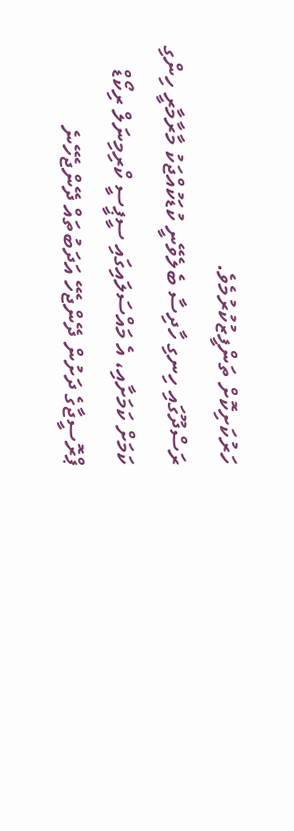ހަރުކަށިކޮށް ތަންފީޒުކުރުމެވެ.
ރަސްދޫގައި ހިނގި ހާދިސާ ބެލެވޭނީ ކުޑަކުއްޖަކު މާރާމާރީ ހިންގި ކަމަށް ކަމަށާއި، އެ މައްސަލައިގައި ސީޕީސީ ކްރިމިނަލް ރިކޯޑް ޕްރޮސީޖާގެ ދަށުން ދޭންޖެހޭ އަދަބުތައް ދޭންޖެހޭނެ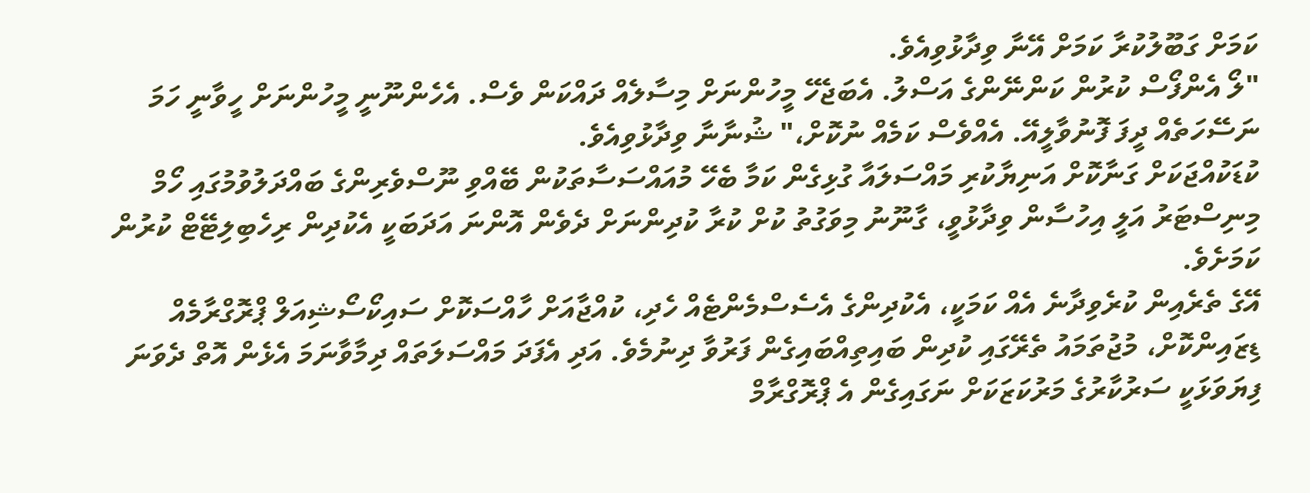ކަމަށް ގަބޫލުކުރާ ކަމަށް އޭނާ ވިދާޅުވިއެވެ.
"ލޯ އެންފޯސް ކުރުން ކަންނޭންގެ އަސްލު. އެބަޖެހޭ މީހުންނަށް މިސާލެއް ދައްކަން ވެސް. އެހެންނޫނީ މީހުންނަށް ހީވާނީ ހަމަ ނަސޭހަތެއް ދީފަ ފޮނުވާލީއޭ. އެއްވެސް ކަމެއް ނުކޮށް،" ޝުނާނާ ވިދާޅުވިއެވެ.
ކުޑަކުއްޖަކަށް ގަނާކޮށް އަނިޔާކުރި މައްސަލައާ ގުޅިގެން ކަމާ ބެހޭ މުއައްސަސާތަކުން ބޭއްވި ނޫސްވެރިންގެ ބައްދަލުވުމުގައި ހޯމް މިނިސްޓަރު އަލީ އިހުސާން ވިދާޅުވީ، ގާނޫނު މިވަގުތު ކުށް ކުރާ ކުދިންނަށް ދެވެން އޮންނަ އަދަބަކީ އެކުދިން ރިހެބިލިޓޭޓް ކުރުން ކަމަށެވެ.
އޭގެ ތެރެއިން ކުރެވިދާނެ އެއް ކަމަކީ، އެކުދިންގެ އެސެސްމެންޓެއް ހެދި، ކުއްޖާއަށް ހާއްސަކޮށް ސައިކޯސޯޝިއަލް ޕްރޮގްރާމެއް ޑިޒައިންކޮށް، މުޖުތަމައު ތެރޭގައި ކުދިން ބައިތިއްބައިގެން ފަރުވާ ދިނުމެވެ. އަދި އެފަދަ މައްސަލަތައް ދިމާވާނަމަ އެޅެން އޮތް ދެވަނަ ފިޔަވަޅަކީ ސަރުކާރުގެ މަރުކަޒަކަށް ނަގައިގެން އެ ޕްރޮގްރާމް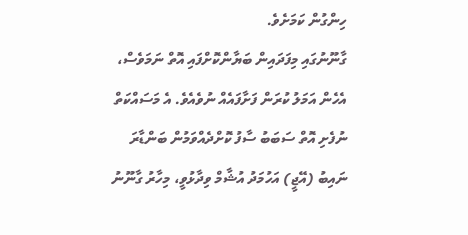ހިންގުން ކަމަށެވެ.
ގާނޫނުގައި މިފަދައިން ބަޔާންކޮށްފައި އޮތް ނަމަވެސް، އެހެން އަމަލު ކުރަން ފަށާފައެއް ނުވެއެވެ. އެ މަސައްކަތް ނުފެށި އޮތް ސަބަބު ސާފު ކޮށްދެއްވަމުން ބަންޑާރަ ނައިބު (އޭޖީ) އަހުމަދު އުޝާމް ވިދާޅުވީ، މިހާރު ގާނޫނު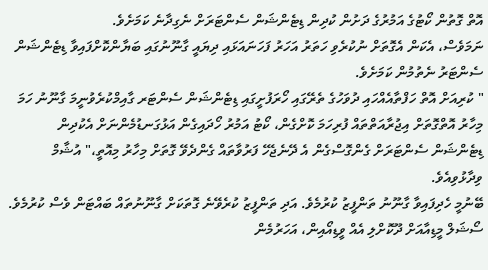އޮތް ގޮތުން ކޯޓުގެ އަމުރުގެ ދަށުން ކުދިން ޑިޓެންޝަން ސެންޓަރަށް ނެގިދާނެ ކަމަށެވެ.
ނަމަވެސް، އެކަން އެގޮތަށް ނުކުރެވި ހަތަރު އަހަރު ފަހަނައަޅައި ދިޔައީ ގާނޫނުގައި ބަޔާންކޮށްފައިވާ ޑިޓެންޝަން ސެންޓަރު ނެތުމުން ކަމަށެވެ.
" ކުރިއަށް އޮތް ހަފްތާއެއްހައި ދުވަހުގެ ތެރޭގައި ހޯރަފުށީގައި ޑިޓެންޝަން ސެންޓަރ ގާއިމްކުރެވުނީމަ ގާނޫނު ހަމަ މިހާރު އޮތްގޮތަށް އިޖުރާއަތްތައް ފުރިހަމަ ކޮށްގެން، ކޯޓު އަމުރު ހޯދައިގެން އަޅުގަނޑުމެންނަށް އެކުދިން ޑިޓެންޝަން ސެންޓަރަށް ގެންގޮސްގެން އެ ދޭނެޖެހޭ ފަރުވާތައް ގެންދެވޭ ގޮތަށް މިހާރު މިއޮތީ،" އުޝާމް ވިދާޅުވިއެވެ.
ބޭނުމީ ހެދިފައިވާ ގާނޫނު ތަންފީޒު ކުރުމެވެ. އަދި ތަންފީޒު ކުރެވޭނެ ގޮތަކަށް ގާނޫނުތައް ބައްޓަން ވެސް ކުރުމެވެ. ސޯޝަލް މީޑިއާއަށް ދޫކޮށްލި އެއް ވީޑިއޯއިން، އަހަރުމެން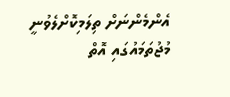އެންމެންނަށް ތިލަމިކޮށްލެވުނީ މުޖުތަމައުގައި އޮތް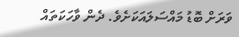ވަރަށް ބޮޑު މައްސަލައަކަށެވެ. ދެން ވާހަކަތައް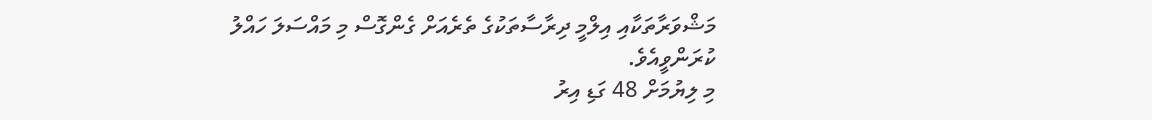މަޝްވަރާތަކާއި އިލްމީ ދިރާސާތަކުގެ ތެރެއަށް ގެންގޮސް މި މައްސަލަ ހައްލު ކުރަންވީއެވެ.
މި ލިޔުމަށް 48 ގަޑި އިރު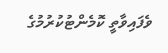ވެފައިވާތީ ކޮމެންޓުކުރުމުގެ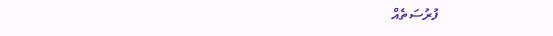ފުރުސަތެއް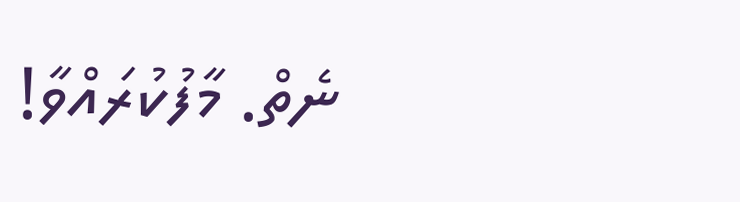ނެތް. މާފުކުރައްވާ!